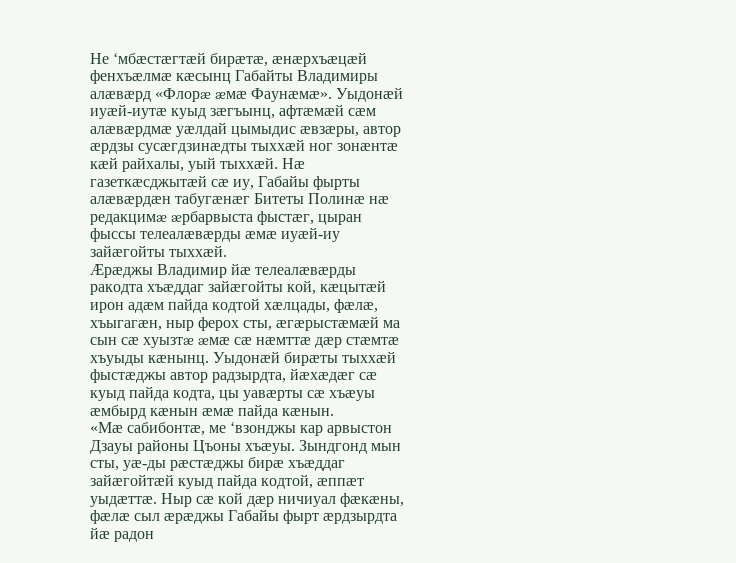Не ‘мбæстæгтæй бирæтæ, æнæрхъæцæй фенхъæлмæ кæсынц Габайты Владимиры алæвæрд «Флорæ æмæ Фаунæмæ». Уыдонæй иуæй-иутæ куыд зæгъынц, афтæмæй сæм алæвæрдмæ уæлдай цымыдис æвзæры, автор æрдзы сусæгдзинæдты тыххæй ног зонæнтæ кæй райхалы, уый тыххæй. Нæ газеткæсджытæй сæ иу, Габайы фырты алæвæрдæн табугæнæг Битеты Полинæ нæ редакцимæ æрбарвыста фыстæг, цыран фыссы телеалæвæрды æмæ иуæй-иу зайæгойты тыххæй.
Æрæджы Владимир йæ телеалæвæрды ракодта хъæддаг зайæгойты кой, кæцытæй ирон адæм пайда кодтой хæлцады, фæлæ, хъыгагæн, ныр ферох сты, æгæрыстæмæй ма сын сæ хуызтæ æмæ сæ нæмттæ дæр стæмтæ хъуыды кæнынц. Уыдонæй бирæты тыххæй фыстæджы автор радзырдта, йæхæдæг сæ куыд пайда кодта, цы уавæрты сæ хъæуы æмбырд кæнын æмæ пайда кæнын.
«Мæ сабибонтæ, ме ‘взонджы кар арвыстон Дзауы районы Цъоны хъæуы. Зындгонд мын сты, уæ-ды рæстæджы бирæ хъæддаг зайæгойтæй куыд пайда кодтой, æппæт уыдæттæ. Ныр сæ кой дæр ничиуал фæкæны, фæлæ сыл æрæджы Габайы фырт æрдзырдта йæ радон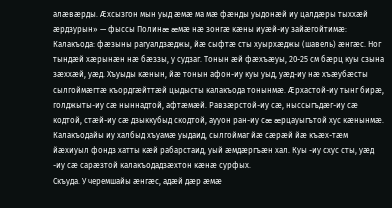алæвæрды. Æхсызгон мын уыд æмæ ма мæ фæнды уыдонæй иу цалдæры тыххæй æрдзурын» — фыссы Полинæ æмæ нæ зонгæ кæны иуæй-иу зайæгойтимæ:
Калакъода: фæзыны рагуалдзæджы, йæ сыфтæ сты хуырхæджы (шавель) æнгæс. Ног тындæй хæрынæн нæ бæззы, у судзаг. Тонын æй фæхъæуы, 20-25 см бæрц куы сзына зæххæй, уæд. Хъуыды кæнын, йæ тонын афон-иу куы уыд, уæд-иу нæ хъæубæсты сылгоймæгтæ къордгæйттæй цыдысты калакъода тонынмæ. Æрхастой-иу тынг бирæ, голджыты-иу сæ ныннадтой, афтæмæй. Равзæрстой-иу сæ, ныссыгъдæг-иу сæ кодтой, стæй-иу сæ дзыккубыд скодтой, аууон ран-иу сæ æрцауыгътой хус кæнынмæ. Калакъодайы иу халбыд хъуамæ уыдаид, сылгоймаг йæ сæрæй йæ къæх-тæм йæхиуыл фондз хатты кæй рабарстаид, уый æмдæргъæн хал. Куы -иу схус сты, уæд -иу сæ сарæзтой калакъодадзæхтон кæнæ сурфых.
Скъуда. У черемшайы æнгæс, адæй дæр æмæ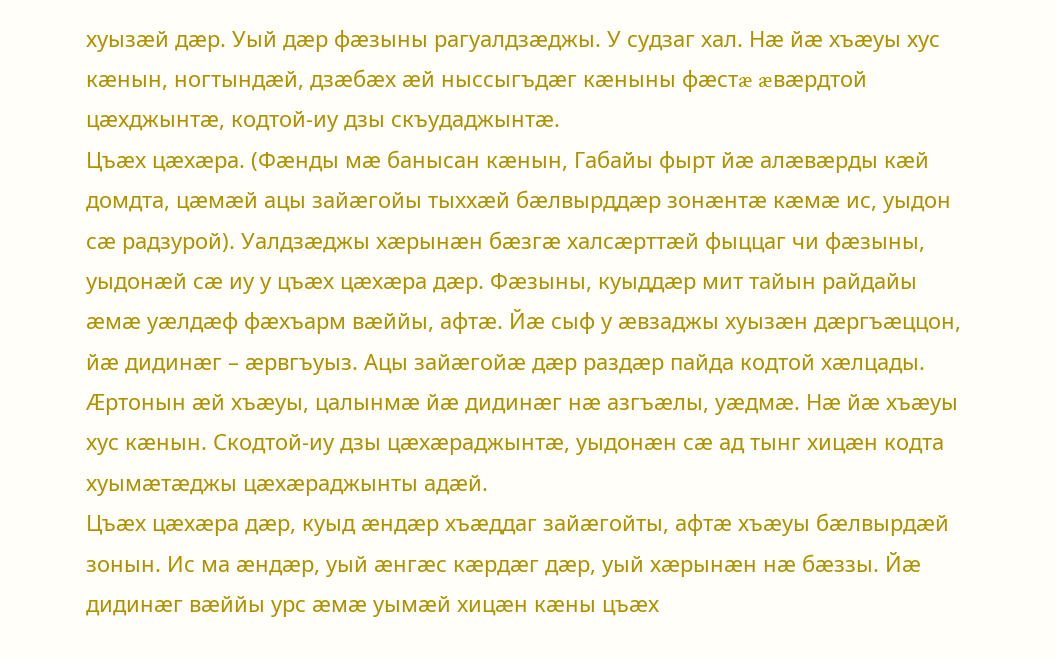хуызæй дæр. Уый дæр фæзыны рагуалдзæджы. У судзаг хал. Нæ йæ хъæуы хус кæнын, ногтындæй, дзæбæх æй ныссыгъдæг кæныны фæстæ æвæрдтой цæхджынтæ, кодтой-иу дзы скъудаджынтæ.
Цъæх цæхæра. (Фæнды мæ банысан кæнын, Габайы фырт йæ алæвæрды кæй домдта, цæмæй ацы зайæгойы тыххæй бæлвырддæр зонæнтæ кæмæ ис, уыдон сæ радзурой). Уалдзæджы хæрынæн бæзгæ халсæрттæй фыццаг чи фæзыны, уыдонæй сæ иу у цъæх цæхæра дæр. Фæзыны, куыддæр мит тайын райдайы æмæ уæлдæф фæхъарм вæййы, афтæ. Йæ сыф у æвзаджы хуызæн дæргъæццон, йæ дидинæг – æрвгъуыз. Ацы зайæгойæ дæр раздæр пайда кодтой хæлцады. Æртонын æй хъæуы, цалынмæ йæ дидинæг нæ азгъæлы, уæдмæ. Нæ йæ хъæуы хус кæнын. Скодтой-иу дзы цæхæраджынтæ, уыдонæн сæ ад тынг хицæн кодта хуымæтæджы цæхæраджынты адæй.
Цъæх цæхæра дæр, куыд æндæр хъæддаг зайæгойты, афтæ хъæуы бæлвырдæй зонын. Ис ма æндæр, уый æнгæс кæрдæг дæр, уый хæрынæн нæ бæззы. Йæ дидинæг вæййы урс æмæ уымæй хицæн кæны цъæх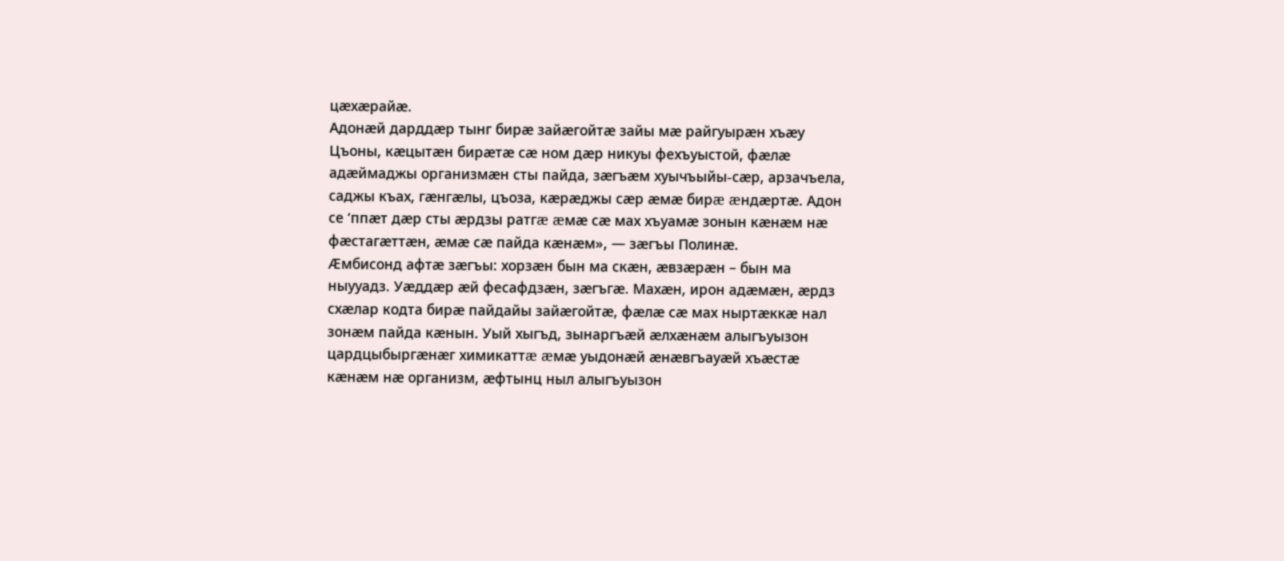цæхæрайæ.
Адонæй дарддæр тынг бирæ зайæгойтæ зайы мæ райгуырæн хъæу Цъоны, кæцытæн бирæтæ сæ ном дæр никуы фехъуыстой, фæлæ адæймаджы организмæн сты пайда, зæгъæм хуычъыйы-сæр, арзачъела, саджы къах, гæнгæлы, цъоза, кæрæджы сæр æмæ бирæ æндæртæ. Адон се ‘ппæт дæр сты æрдзы ратгæ æмæ сæ мах хъуамæ зонын кæнæм нæ фæстагæттæн, æмæ сæ пайда кæнæм», — зæгъы Полинæ.
Æмбисонд афтæ зæгъы: хорзæн бын ма скæн, æвзæрæн – бын ма ныууадз. Уæддæр æй фесафдзæн, зæгъгæ. Махæн, ирон адæмæн, æрдз схæлар кодта бирæ пайдайы зайæгойтæ, фæлæ сæ мах ныртæккæ нал зонæм пайда кæнын. Уый хыгъд, зынаргъæй æлхæнæм алыгъуызон цардцыбыргæнæг химикаттæ æмæ уыдонæй æнæвгъауæй хъæстæ кæнæм нæ организм, æфтынц ныл алыгъуызон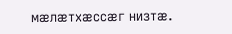мæлæтхæссæг низтæ.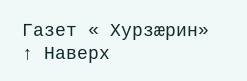Газет « Хурзæрин»
↑ Наверх